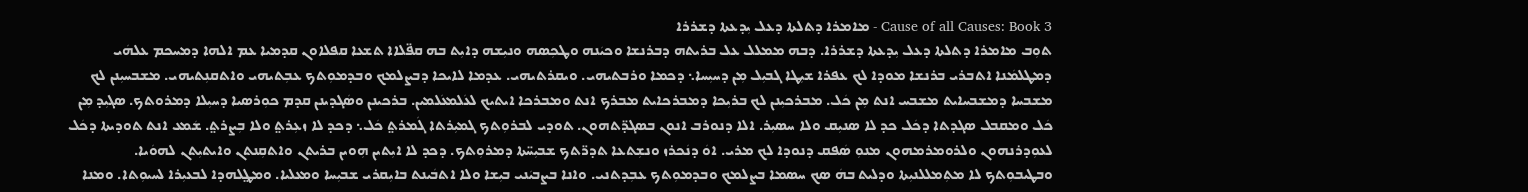Cause of all Causes: Book 3 - ܡܐܡܪܐ ܕܬܠܬܐ ܕܥܠ ܝܼܕܥܬܐ ܕܫܪܪܐ
ܬܘܼܒ ܡܐܡܪܐ ܕܬܠܬܐ ܕܥܠ ܝܼܕܥܬܐ ܕܫܪܪܐ. ܕܒܗ ܡܡܠܠ ܥܠ ܒܪܝܬܗ ܕܒܪܢܫܐ ܘܟܝܿܢܗ ܘܛܟܼܣܗ ܘܢܝܼܫܗ ܕܐܝܼܬ ܒܗ ܩܦ̈ܠܐܐ ܬܫܥܐ ܩܦܠܐܘܢ ܩܕܡܝܐ ܥܡ ܐܠܗܐ ܕܡܚܟܡ ܥܠܗܿܝ ܕܡܛܠܡܿܢܐ ܐܬܒܪܝ ܒܪܢܫܐ ܡܘܕܐ ܠܟ ܥܦܪܐ ܫܝܼܛܐ ܓܒܝܼܠ ܡܼܢ ܕܚܝܼܚܐ܆ ܕܟܡܐ ܘܪܒܬܝܗܝ. ܘܝܩܪܬܝܗܝ. ܥܕܡܐ ܠܐܝܟܐ ܕܒܨܠܡܟ ܘܒܕܡܘܼܬܟ ܥܒܼܬܝܗܝ ܘܐܬܩܢܼܬܝܗܝ. ܡܫܒܚܝܼܢܢ ܠܟ ܡܫܒܚܐ ܕܡܫܒܚܐܝܬ ܡܫܒܚ ܐܢܬ ܡܼܢ ܟܿܠ. ܡܒܪܟܝܼܢܢ ܠܟ ܒܪܝܼܟܐ ܕܡܒܪܟܐܝܬ ܡܒܪܟ ܐܢܬ ܘܡܒܪܟܐ ܐܝܬܝܟ ܠܥܿܠܡܥܿܠܡܝܢ. ܒܪܟܝܢܢ ܘܣܿܓܕܝܢܢ ܩܕܡ ܟܘܼܪܣܝܐ ܕܚܝܼܠܐ ܕܡܪܘܬܟ. ܣܓܝܼܕ ܡܼܢ ܟܿܠ ܘܡܩܒܠ ܣܓܕܬܐ ܕܟܿܠ ܟܕ ܠܐ ܣܢܝܼܩ ܘܠܐ ܚܣܝܼܪ. ܐܠܐ ܕܢܘܪܒ ܐܢܘܢ ܒܣܓܕ̈ܬܗܘܢ. ܬܘܕܝ ܠܒܪܘܼܬܟ ܓܡܝܼܪܬܐ ܓܿܡܪܬ݀ ܟܿܠ܆ ܕܟܕ ܠܐ ܙܥܼܪܬ݀ ܘܠܐ ܒܼܨܪܬ݀. ܫܿܡܥ ܐܢܬ ܬܘܕܝܬܐ ܕܟܿܠ ܠܥܘܼܕܪܢܗܘܢ ܘܠܪܘܡܪܡܗܘܢ ܡܢܘܼ ܣܿܦܩ ܕܢܘܕܐ ܠܟ ܡܪܝ. ܐܘܿ ܕܢܿܟܪܙ ܘܢܫܼܬܥܐ ܬܕܪ̈ܬܟ ܫܒܝܼܚ̈ܬܐ ܕܡܪܘܼܬܟ. ܕܟܕ ܠܐ ܐܝܼܬܝܢ ܗܼܘܝܢ ܒܪܝܬܢ ܘܐܬܩܼܢܬܢ ܘܐܝܬܝܼܬܢ ܠܗܘܿܝܐ. ܘܒܛܝܒܘܼܬܟ ܠܐ ܡܬܼܡܠܠܢܝܼܬܐ ܘܕܠܝܬ ܒܗܿ ܣܟ ܚܣܡܐ ܒܨܠܡܟ ܘܒܕܡܘܼܬܟ ܥܒܼܕܬܢܝ. ܘܐܢܐ ܒܨܒܝܿܢܝ ܒܝܼܫܐ ܘܠܐ ܐܬܒܿܝܢܬ ܒܐܝܼܩܪܝ ܫܒܝܼܚܐ ܘܡܥܠܝܐ. ܘܡܛ݀ܠܗܕܐ ܠܒܥܝܼܪܐ ܠܚܝܘܼܬܐ. ܘܡܢܐ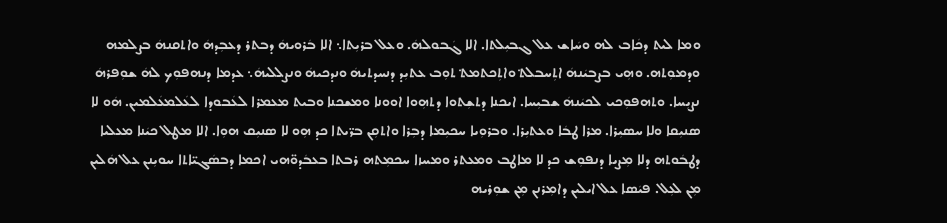ܘܡܐ ܠܝܬ ܕܟܿܐܒ ܠܗ ܘܚܿܐܫ ܥܠ ܓܒܝܼܠܬܐ. ܐܠܐ ܓܿܒܘܠܗܿ. ܘܥܠ ܒܪܝܼܬܐ܆ ܐܠܐ ܒܿܪܘܝܗܿ ܕܒܬܪ ܕܥܒܼܕܗܿ ܘܐܬܩܢܗܿ ܒܨܠܡܗ ܘܕܡܘܼܬܗ. ܘܗܼܝ ܒܨܒܝܿܢܗܿ ܐܬܼܚܒܠܬ݀ ܘܐܬܼܟܬܡܬ݀ ܬܘܼܒ ܥܬܝܼܕ ܕܢܚܕܬܝܗܿ ܘܢܕܟܝܗܿ ܘܢܨܠܠܝܗܿ܆ ܥܕܡܐ ܕܢܗܦܘܼܟ ܠܗܿ ܫܘܼܦܪܗܿ ܢܨܝܼܚܐ. ܘܬܗܦܘܼܟܝ ܠܟܝܿܢܗܿ ܫܒܝܼܚܐ. ܐܝܟܢܐ ܕܬܫܼܬܘܐ ܕܬܗܼܘܐ ܐܘܘܢܐ ܘܡܫܟܢܐ ܘܒܝܬ ܡܥܡܪܐ ܠܥܿܒܘܕܐ ܠܥܿܠܡܥܿܠܡܝܢ. ܗܿܘ ܠܐ ܣܢܝܼܩܐ ܘܠܐ ܚܣܝܼܪܐ. ܡܪܐ ܛܒܿܐ ܘܥܬܝܼܪܐ. ܘܒܪܘܼܝܐ ܚܟܝܼܡܐ ܕܒܼܪܐ ܘܐܬܩܼܢ ܒܪ̈ܝܬܐ ܟܕ ܗܼܘ ܠܐ ܣܢܝܼܩ ܗܘܼܐ. ܐܠܐ ܡܛܠ ܟܝܿܢܐ ܡܥܠܝܐ ܕܛܒܿܘܬܗ ܕܠܐ ܡܼܨܝܐ ܕܢܦܘܼܫ ܟܕ ܠܐ ܡܐܛܒ ܘܡܥܬܪ ܘܡܚܙܐ ܚܟܡܼܬܗ ܪܒܬܐ ܒܥܒܿܕܘ̈ܗܝ ܐܟܡܐ ܕܒܣܿܓܝ̈ܐܬܐ ܚܘܝܼܢܢ ܥܠ ܗܿܠܝܢ ܡܼܢ ܠܥܼܠ. ܦܝܿܣܐ ܥܠ ܐܝܠܝܢ ܕܐܡܼܪܢܢ ܡܼܢ ܫܘܼܪܝܗ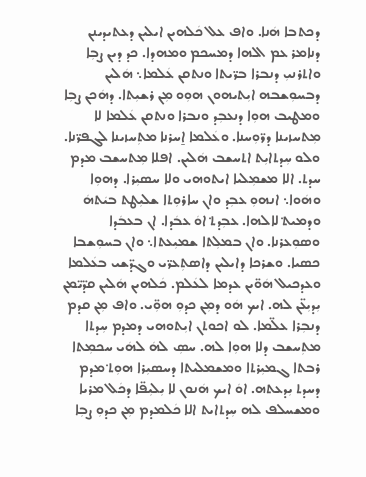ܕܟܬܒܐ ܗܿܢܐ. ܘܐܦ ܥܠ ܟܿܠܗܝܢ ܐܝܠܝܢ ܕܥܬܝܕܝܢܢ ܕܢܐܡܪ ܥܡ ܐܠܗܐ ܕܡܚܟܡ ܘܡܗܕܐ. ܟܕ ܕܝܢ ܨܒܼܐ ܘܐܬܪܢܝܼ ܕܢܒܪܐ ܒܪ̈ܝܬܐ ܘܢܬܩܢ ܥܿܠܡܐ܆ ܗܿܠܝܢ ܕܒܚܘܼܫܒܗ ܐܝܼܬܝܗܘܢ ܗܘܼܘ ܡܼܢ ܪܫܝܼܬܐ. ܕܗܿܟܢ ܨܒܼܐ ܘܡܛܝܒ ܗܘܼܐ ܕܢܥܒܼܕ ܘܢܒܪܐ ܘܢܬܩܢ ܥܿܠܡܐ ܠܐ ܡܼܬܚܙܝܢܐ ܕܪ̈ܘܼܚܢܐ. ܘܥܿܠܡܐ ܐ̱ܚܪܢܐ ܡܬܼܚܙܝܢܐ ܠܓܦܪ̈ܢܐ. ܘܠܘ ܚܼܕܬܐܝܼܬ ܐܬܚܫܒ ܗܿܠܝܢ. ܐܦܠܐ ܡܼܬܚܫܒ ܡܕܡ ܚܕܬ. ܐܠܐ ܡܫܡܼܠܝܐ ܐܝܬܘܗܝ ܘܠܐ ܚܣܝܼܪܐ. ܕܗܘܼܐ ܘܗܿܘܐ܆ ܐܢܗܘܼ ܥܒܼܕ ܘܐܢ ܚܐܪܘܼܬܐ ܫܠܝܼܛܬ ܒܝܿܬܗܿ ܘܕܡܝܬ݀ ܠܐܠܗܐ. ܥܒܼܕܬ݀ ܐܘܿ ܥܒܿܕܐ. ܐܢ ܒܥܒܿܕܐ ܘܣܘܼܥܪܢܐ. ܘܐܢ ܒܡܠܼܬܐ ܫܡܝܼܥܬܐ܆ ܘܐܢ ܒܚܘܼܫܒܐ ܟܣܝܐ. ܘܫܪܟܐ ܕܐܝܠܝܢ ܕܐܣܬܼܥܪ̈ܝ ܘܓܕ̈ܫܝ ܒܥܿܠܡܐ ܘܥܕܟܝܠ ܗܿܘ̈ܝܢ ܥܕܡܐ ܠܥܿܠܡ. ܟܿܠܗܝܢ ܗܿܠܝܢ ܩܕ̈ܝ̈ܡܢ ܝܼܕܝܼܥ̈ܢ ܠܗ. ܐܝܟ ܗܿܘ ܕܡܼܢ ܟܕܘܼ ܗܘܼ̈ܝ. ܘܐܦ ܡܼܢ ܩܕܡ ܕܢܒܼܪܐ ܥܠ̈ܡܐ. ܠܘ ܐܟܘܬܢ ܐܝܼܬܘܗܝ ܕܡܕܡ ܚܼܕܬܐ ܡܬܼܚܫܒ ܕܠܐ ܗܘܼܐ ܠܗ. ܚܣܼ ܠܗܿ ܠܗܿܝ ܚܟܡܼܬܐ ܪܒܬܐ ܓܡܝܼܪܬܐ ܘܡܫܡܠܝܬܐ ܕܚܣܝܼܪܐ ܗܘܼܬ݀ ܡܕܡ ܕܚܕܬ ܝܼܕܥܬܗ. ܐܘܿ ܐܝܟ ܗܿܢܘܢ ܠܐ ܝܼܠܝܼܦ̈ܐ ܕܟܿܠ ܡܪܝܐ ܘܡܫܚܠܦ ܠܗ ܚܼܕܬܐܝܬ ܐܠܐ ܟܿܠܡܕܡ ܡܼܢ ܟܕܘܼ ܨܒܼܐ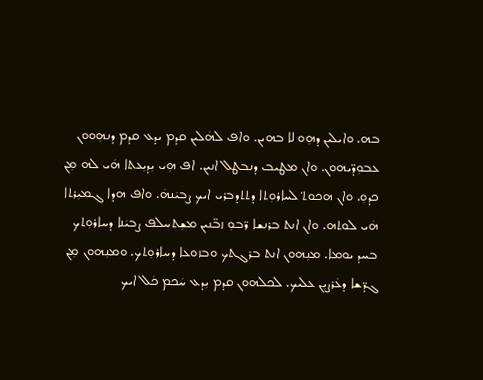ܒܗ. ܘܐܝܠܝܢ ܕܗܼܘ ܠܐ ܒܗܝܢ. ܘܐܦ ܠܗܿܠܝܢ ܩܕܡ ܝܕܥ ܩܕܡ ܕܢܗܼܘܘܢ ܥܒܘܼܕ̈ܝܗܘܢ. ܘܐܢ ܡܛܝܒ ܕܢܒܛܠ ܐܢܝܢ. ܐܦ ܗܼܝ ܝܼܕܝܼܥܬܐ ܗܿܝ ܠܗ ܡܼܢ ܟܕܘܼ. ܘܐܢ ܗܟܘܬ݀ ܠܚܐܪܘܼܬܐ ܕܬܬܕܒܪܝ ܐܝܟ ܨܒܝܿܢܗܿ. ܘܐܦ ܗܕܐ ܓܡܝܼܪܬܐ ܗܿܝ ܠܘܬܗ. ܘܐܢ ܐܢܬ ܒܪܢܫܐ ܪ̈ܒܘܼ ܙܒ̈ܢܝܢ ܡܫܼܬܚܠܦ ܨܒܝܿܢܐ ܕܚܐܪܘܼܬܟ ܒܚܕ ܝܘܡܐ. ܡܢܼܗܘܢ ܐܢܬ ܒܪܓܬܟ ܘܒܙܘܥܐ ܕܚܐܪܘܼܬܟ. ܘܡܢܼܗܘܢ ܡܼܢ ܓܕ̈ܫܐ ܕܥܿܪܨܝܼܢ ܥܠܝܟ. ܠܟܠܗܘܢ ܩܕܡ ܝܼܕܥ ܚܿܟܡ ܟܿܠ ܐܝܟ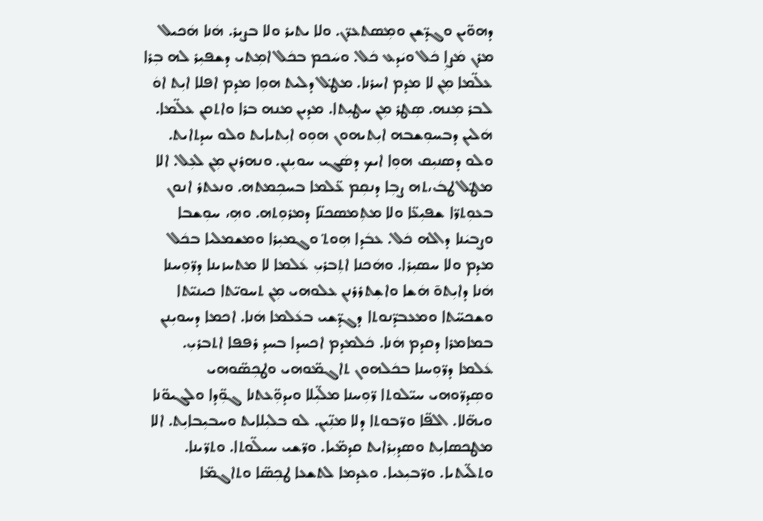ܕܗܘ̈ܝܢ ܘܓܕ̈ܫܢ ܘܡܼܣܬܥܪ̈ܢ. ܘܠܐ ܝܬܝܪ ܘܠܐ ܒܨܝܼܪ. ܗܿܢܐ ܗܿܟܝܠ ܡܪܢ ܡܿܨܐܼ ܟܿܠ ܘܝܿܕܥ ܟܿܠ. ܘܚܿܟܡ ܒܟܿܠ ܐܡܼܬܝ ܕܫܦܝܼܪ ܠܗ ܒܼܪܐ ܥܠ̈ܡܐ ܡܼܢ ܠܐ ܡܕܡ ܐܚܪܢܐ. ܡܛ݀ܠ ܕܠܝܬ ܗܘܼܐ ܡܕܡ ܐܦܠܐ ܐܝܼܬ ܐܘܿ ܠܒܪ ܡܼܢܗ. ܣܼܛܪ ܡܼܢ ܚܛܝܼܬܐ. ܡܕܝܢ ܡܢܗ ܒܪܐ ܘܐܬܩܢ ܥܠ̈ܡܐ. ܗܿܠܝܢ ܕܒܚܘܼܫܒܗ ܐܝܼܬܝܗܘܢ ܗܘܼܘ ܐܝܼܬܝܐܝܬ ܘܠܘ ܚܕܬܐܝܬ. ܘܠܘ ܕܣܢܝܼܩ ܗܘܼܐ ܐܝܟ ܕܣܿܓܝ ܚܘܝܼܢܢ. ܘܢܗܪܢܢ ܡܼܢ ܠܥܼܠ. ܐܠܐ ܡܛ݀ܠ ܛܒܿ،ܬܗ ܨܒܼܐ ܕܢܩܼܡ ܥ̈ܠܡܐ ܒܚܟܼܡܬܗ. ܘܢܥܬܪ ܐܢܘܢ ܒܥܘܼܬܪ̈ܐ ܫܦܝܼܥ̈ܐ ܘܠܐ ܡܬܼܡܣܟܢ̈ܐ ܕܡܪܘܼܬܗ. ܘܗܼ، ܚܘܼܫܒܐ ܘܨܒܝܿܢܐ ܕܐܠܗ ܟܿܠ. ܥܒܿܕܐ ܗܼܘܬ݀ ܘܓܡܝܼܪܐ ܘܡܫܡܠܝܐ ܒܟܿܠ ܡܕܡ ܘܠܐ ܚܣܝܼܪܐ. ܘܗܿܟܢܐ ܐܬܼܒܪܝܼ ܥܿܠܡܐ ܠܐ ܡܬܚܙܝܢܐ ܕܪ̈ܘܼܚܢܐ ܗܿܢܐ ܕܐܝܼܬܘ̄ ܗܿܫܐ ܘܐܫܼܬܪܪܢܢ ܥܠܘܗܝ ܡܼܢ ܬܚܘܝ̈ܬܐ ܟܝܢܝ̈ܬܐ ܘܫܟܚ̈ܬܐ ܘܡܥܒܕ̈ܢܘܬܐ ܕܓܕ̈ܫܝ ܒܥܿܠܡܐ ܗܿܢܐ. ܐܟܡܐ ܕܚܘܝܼܢܢ ܒܡܐܡܪܐ ܕܩܕܡ ܗܿܢܐ. ܟܿܠܡܕܡ ܐܟܚܕܐ ܒܚܕ ܪܦܦܐ ܐܬܒܪܝܼ.
ܥܿܠܡܐ ܕܪ̈ܘܼܚܢܐ ܒܟܿܠܗܘܢ ܬܐܓܡ̈ܘܗܝ ܘܛܟܼܣ̈ܘܗܝ ܘܣܼܕܪ̈ܘܗܝ ܚܝ̈ܠܘܬܐ ܪ̈ܘܼܚܢܐ ܡܠ̈ܝܼܠܐ ܘܝܕܘܼ̈ܥܬܢܐ ܓܘܼ̈ܕܐ ܘܠܓܝܘ̈ܢܐ ܘܝܗ̈ܠܐ. ܐܠܦ̈ܐ ܘܪ̈ܒܘܬܐ ܕܠܐ ܡܢܼ̈ܝܢ. ܠܘ ܒܠܝܼܠܐܝܬ ܘܚܒܝܼܒܐܝܼܬ. ܐܠܐ ܡܛܟܣܐܝܼܬ ܘܣܕܝܼܪܐܝܬ ܩܕܡ̈ܝܐ. ܘܪ̈ܫܝ ܚܝܠ̈ܘܬܐ. ܘܬܪ̈ܝܢܐ. ܘܬܠ̈ܝܬܝܐ. ܘܪ̈ܒܝܼܥܝܐ. ܘܥܕܡܐ ܠܬܫܥܐ ܛܟܼܣ̈ܐ ܘܬܐܓܡ̈ܐ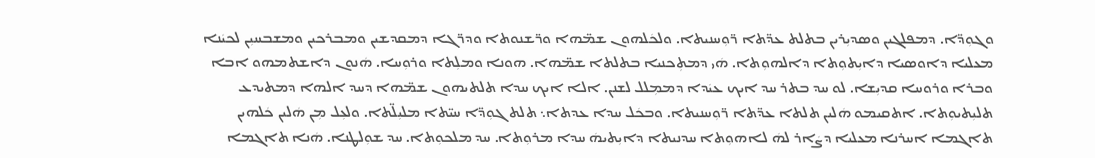ܘܓܘܼܕ̈ܐ. ܕܡܦܠܓܝܢ ܘܣܕܝܼܪܝܢ ܒܬܠܬ ܥܕ̈ܬܐ ܪ̈ܘܼܚܢܝܬܐ. ܘܠܟܿܠܗܘܢ ܫܡ̈ܗܐ ܘܪ̈ܫܢܘܬܐ ܘܕܪ̈ܓܐ ܕܡܩܕܫܝܢ ܘܡܒܪܟܝܢ ܘܡܫܒܚܝܼܢ ܠܟܝܿܢܐ ܡܥܠܝܐ ܕܐܘܣܝܐ ܕܐܝܼܬܘܼܬܐ ܕܐܠܗܘܼܬܐ. ܗܿܝ ܕܡܬܼܟܢܝܐ ܒܬܠܬܐ ܫܡ̈ܗܐ. ܗܘܢܐ ܘܡܠܼܬܐ ܘܪܘܼܚܐ. ܗܿܢܘܢ ܕܐܫܬܡܗܘ ܐܒܐ ܘܒܪܐ ܘܪܘܚܐ ܩܕܝܼܫܐ. ܠܘ ܚܕ ܒܬܪ ܚܕ ܐܝܟ ܥܝܿܕܐ ܕܡܡܼܠܠ ܠܫܢܢ. ܐܠܐ ܐܝܟ ܚܕܐ ܬܠܬܝܗܘܢ ܫܡ̈ܗܐ ܕܚܕ ܐܠܗܐ ܕܡܬܝܕܥ ܬܠܝܼܬܝܘܼܬܐ. ܐܬܩܝܡܘ ܗܿܠܝܢ ܬܠܬܐ ܥܕ̈ܬܐ ܪ̈ܘܼܚܢܝܬܐ. ܘܒܟܿܠ ܚܕܐ ܥܕܬܐ܆ ܬܠܬ ܓܘܼܕ̈ܐ ܚܝ̈ܬܐ ܡܠܝܼܠ̈ܬܐ. ܘܠܥܼܠ ܡܼܢ ܗܿܠܝܢ ܟܿܠܗܝܢ ܬܐܓܡܐ ܐܚܪܢܐ ܡܥܠܝܐ ܕܨܿܐܪ ܠܗܿ ܠܐܗܘܼܬܐ ܚܕܢܝܬܐ ܕܐܝܼܬܝܗܿ ܚܕܐ ܡܪܘܼܬܐ. ܚܕ ܡܠܟܘܼܬܐ. ܚܕ ܫܘܼܠܛܢܐ. ܗܿܢܐ ܬܐܓܡܐ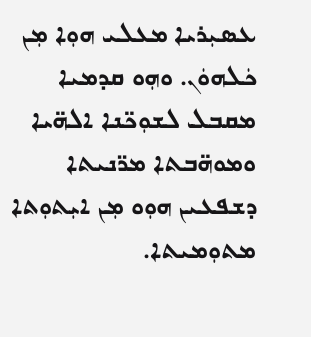ܥܣܝܼܪܝܐ ܡܥܠܝ ܗܘܼܐ ܡܼܢ ܟܿܠܗܘܿܢ. ܘܗܼܘ ܩܕܡܝܐ ܡܩܒܠ ܠܫܘܼܟ̈ܢܐ ܐܠܗ̈ܝܐ ܘܡܘܗ̈ܒܬܐ ܡܪ̈ܢܝܬܐ ܕܫܦܥܝܢ ܗܘܼܘ ܡܼܢ ܐܝܼܬܘܼܬܐ ܡܬܘܼܡܝܬܐ.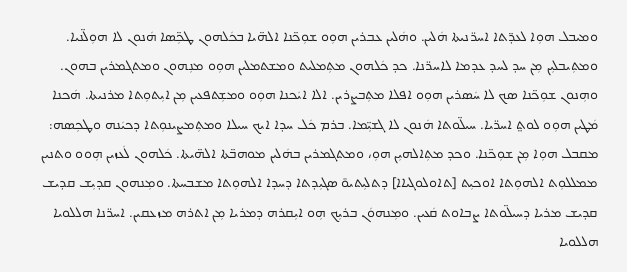ܘܡܝܒܠ ܗܘܼܐ ܠܥܕ̈ܬܐ ܐܚܪ̈ܢܝܬܐ ܗܿܠܝܢ. ܘܗܿܠܝܢ ܥܒܪܝܢ ܗܘܼܘ ܫܘܼܟ̈ܢܐ ܐܠܗ̈ܝܐ ܒܟܿܠܗܘܢ ܛܟܼ̈ܣܐ ܗܿܢܘܢ ܠܐ ܗܘܼܠ̈ܢܝܐ. ܘܡܬܼܝܒܠܝܼܢ ܡܼܢ ܚܕ ܠܚܕ ܥܕܡܐ ܠܐܚܪ̈ܢܐ. ܟܕ ܟܿܠܗܘܢ ܡܬܼܡܠܝܬ ܘܡܫܬܡܠܝܢ ܗܘܼܘ ܡܢܼܗܘܢ ܘܡܬܓܡܪܝܢ ܒܗܘܢ. ܘܗܼܢܘܢ ܫܘܼܟ̈ܢܐ ܣܟ ܠܐ ܚܿܣܪܝܢ ܗܘܼܘ ܐܦܠܐ ܡܬܼܒܨܪܝܢ. ܐܠܐ ܐܝܿܟܢܐ ܗܘܼܘ ܘܡܫܼܬܦܥܝܢ ܡܼܢ ܐܝܼܬܘܼܬܐ ܡܪܢܝܬܐ. ܗܿܟܢܐ ܡܿܛܝܢ ܗܘܼܘ ܠܘܬ݀ ܐܚܪ̈ܝܐ. ܚܝܠ̈ܘܬܐ ܗܿܢܘܢ ܠܐ ܓܫܝܼ̈ܡܐ. ܒܪܡ ܟܿܠ ܚܕܐ ܐܝܟ ܚܝܠܐ ܘܡܬܼܡܨܝܢܘܼܬܐ ܕܟܝܿܢܗ ܘܛܟܼܣܗ: ܡܩܒܠ ܗܘܼܐ ܡܼܢ ܫܘܼܟ̈ܢܐ. ܘܟܕ ܡܬܼܐܠܗܝܼܢ ܗܘܼ، ܘܡܬܓܡܪܝܢ ܒܗܿܠܝܢ ܡܘܗܒ̈ܬܐ ܐܠܗ̈ܝܬܐ. ܟܿܠܗܘܢ ܠܿܥܙܝܢ ܗܼܘܘ ܘܬܢܝܢ ܡܡܠܠܘܼܬ ܐܠܗܘܼܬܐ ܐܘܟܝܼܬ [ܬܐܘܠܘܓܝܐܐ] ܕܬܠܝܼܬܝܘ̄ ܣܓܝܼܕܬܐ ܕܚܕܐ ܐܠܗܘܼܬܐ ܡܫܒܚܬܐ. ܘܡܼܢܗܘܢ ܩܕܝܼܫ ܩܕܝܫ ܩܕܝܫ ܡܪܝܐ ܕܚܝܠ̈ܘܬܐ ܨܒܐܘܬ ܩܿܥܝܢ. ܘܡܼܢܗܘܿܢ ܒܪܝܼܟ ܗܼܘ ܐܝܼܩܪܗ ܕܡܪܝܐ ܡܼܢ ܐܬܪܗ ܡܙܥܩܝܢ. ܐܚܪ̈ܢܐ ܗܠܠܘܝܐ ܗܠܠܘܝܐ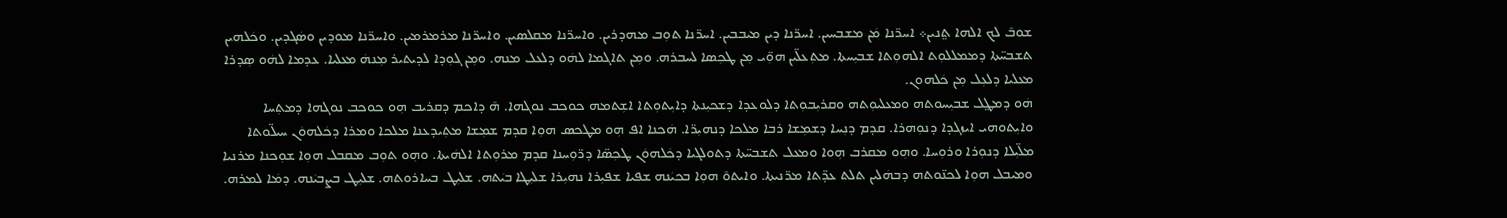ܫܘܒ̄ ܠܟ ܐܠܗܐ ܬ݀ܢܝܢ܀ ܐܚܪ̈ܢܐ ܡܿܢ ܡܫܒܚܝܢ. ܐܚܪ̈ܢܐ ܕܝܢ ܡܝܒܒܝܢ. ܐܚܪ̈ܢܐ ܬܘܼܒ ܡܗܕܪܝܢ. ܘܐܚܪ̈ܢܐ ܡܩܠܣܝܢ. ܘܐܚܪ̈ܢܐ ܡܪܡܪܡܝܢ. ܘܐܚܪ̈ܢܐ ܡܘܕܝܢ ܘܣܿܓܕܝܢ. ܘܟܿܠܗܝܢ ܬܫܒܚ̈ܬܐ ܕܡܡܠܠܘܼܬ ܐܠܗܘܼܬܐ ܫܒܝܼܚܬܐ. ܡܬܼܥܠ̈ܝܢ ܗܘܼ̈ܝ ܡܼܢ ܛܟܼܣܐ ܠܚܒܪܗ. ܘܡܼܢ ܬܐܓܡܐ ܠܗܿܘ ܕܠܥܠ ܡܢܗ. ܘܡܼܢ ܓܘܼܕܐ ܠܕܝܬܝܪ ܡܼܢܗܿ ܡܥܠܝܐ. ܥܕܡܐ ܠܗܿܘ ܣܼܕܪܐ ܡܥܠܝܐ ܕܠܥܼܠ ܡܼܢ ܟܿܠܗܘܢ.
ܗܿܘ ܕܡܛ݀ܠ ܫܒܝܼܚܘܬܗ ܘܡܥܠܝܘܼܬܗ ܘܩܪܝܼܒܘܼܬܐ ܕܠܘܥܕܐ ܕܫܟܝܼܢܬܐ ܕܐܝܼܬܘܼܬܐ ܐܫܼܬܡܗ ܟܘܟܒ ܢܘܓܗܐ. ܗ̄ ܕܐܟܡ ܕܩܪܝܒ ܗܼܘ ܟܘܟܒ ܢܘܓܗܐ ܕܡܬܼܚܐ ܘܐܝܼܬܘܗܝ ܐܝܙܓܕܐ ܕܢܘܼܗܪܐ. ܩܕܡ ܕܢܼܚܐ ܕܫܡܼܫܐ ܪܒܐ ܡܠܟܐ ܕܢܗܝܼܪ̈ܐ. ܗܿܟܢܐ ܐܦ ܗܼܘ ܡܛܟܣ ܗܘܼܐ ܩܕܡ ܫܡܼܫܐ ܡܬܼܝܕܥܢܐ ܡܠܟܐ ܘܡܪܐ ܕܟܿܠܗܘܿܢ ܚܝܠ̈ܘܬܐ ܡܠ̈ܝܼܠܐ ܕܢܘܼܪܐ ܘܪܘܼܚܐ. ܘܗܼܘ ܡܩܪܒ ܗܼܘܐ ܘܡܥܠ ܬܫܒܚ̈ܬܐ ܕܬܘܠܓܝܐ ܕܟܿܠܗܘܿܢ ܛܟܼܣ̈ܐ ܕܪ̈ܘܼܚܢܐ ܩܕܡ ܡܪܘܼܬܐ ܐܠܗܿܝܬܐ. ܘܗܼܘ ܬܘܼܒ ܡܩܒܠ ܗܘܼܐ ܫܘܼܟܢܐ ܡܪܢܝܐ ܘܡܝܒܠ ܗܘܼܐ ܠܟܢ̈ܘܬܗ ܕܒܗܿܠܝܢ ܬܠܬ ܥܕ̈ܬܐ ܡܪ̈ܢܝܬܐ. ܘܐܝܬܘ̄ ܗܘܼܐ ܒܟܝܿܢܗ ܫܦܝܐ ܫܦܝܼܪܐ ܢܗܝܼܪܐ ܫܠܝܼܛܐ ܒܝܿܬܗ. ܫܠܝܼܛ ܒܚܐܪܘܬܗ. ܫܠܝܼܛ ܒܨܒܝܿܢܗ. ܕܡܿܐ ܠܡܪܗ.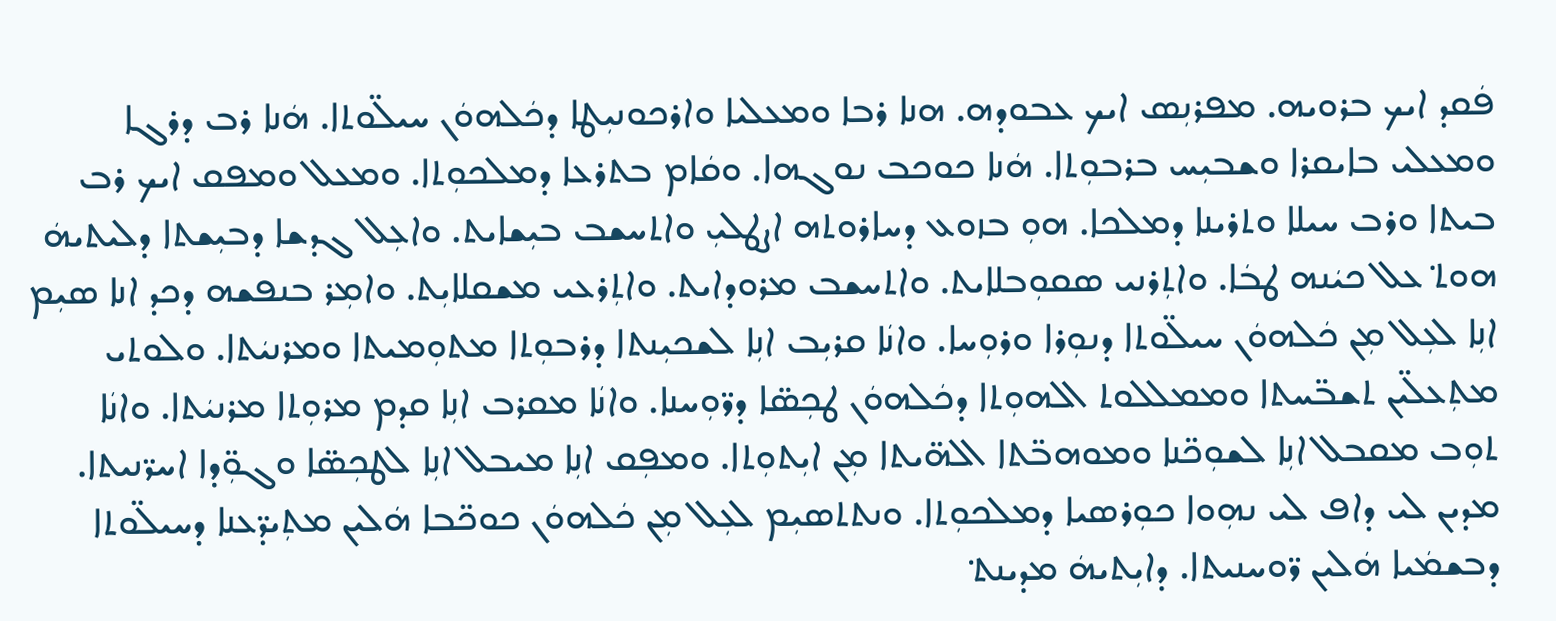ܦܿܩܕ ܐܝܟ ܒܪܘܝܗ. ܡܦܪܢܼܣ ܐܝܟ ܥܒܘܕܗ. ܗܢܐ ܪܒܐ ܘܡܥܠܝܐ ܘܐܪܟܘܢܝܼܛܐ ܕܟܿܠܗܘܿܢ ܚܝܠ̈ܘܬܐ. ܗܿܢܐ ܪܒ ܕܪܓܐ ܘܡܥܠܝ ܒܐܝܩܪܐ ܘܫܒܝܼܚ ܒܪܒܘܼܬܐ. ܗܿܢܐ ܟܘܟܒ ܢܘܓܗܐ. ܘܩܿܐܡ ܒܬܪܥܐ ܕܡܠܟܘܼܬܐ. ܘܡܥܠ ܘܡܦܩ ܐܝܟ ܪܒ ܒܝܬܐ ܘܪܒ ܚܝܠܐ ܘܬܪܝܢܐ ܕܡܠܟܐ. ܗܘܼ ܒܙܘܥ ܕܚܐܪܘܬܗ ܐܨܛܠܝܼ ܘܐܬܚܫܒ ܒܝܼܫܐܝܬ. ܘܐܥܼܠ ܓܕܫܐ ܕܒܝܼܫܬܐ ܕܠܝܬܝܗܿ ܗܘܬ݀ ܥܠ ܟܝܿܢܗ ܛܒܿܐ. ܘܐܬܼܪܢܝ ܣܩܘܼܒܠܐܝܬ. ܘܐܬܚܫܒ ܡܪܘܕܐܝܬ. ܘܐܬܼܪܥܝ ܡܫܩܠܐܝܼܬ. ܘܐܡܼܪ ܒܢܦܫܗ ܕܟܕ ܐܢܐ ܣܝܼܡ ܐܢܼܐ ܠܥܼܠ ܡܼܢ ܟܿܠܗܘܿܢ ܚܝܠ̈ܘܬܐ ܕܢܘܼܪܐ ܘܪܘܼܚܐ. ܘܐܢܿܐ ܩܪܝܼܒ ܐܢܼܐ ܠܫܟܝܼܢܬܐ ܕܪܒܘܼܬܐ ܡܬܘܼܡܝܬܐ ܘܡܪܢܝܿܬܐ. ܘܠܘܬܝ ܡܬܼܥܠ̈ܝܢ ܬܫܒ̈ܚܬܐ ܘܡܡܠܠܘܬ ܐܠܗܘܼܬܐ ܕܟܿܠܗܘܿܢ ܛܟܼܣ̈ܐ ܕܪ̈ܘܼܚܢܐ. ܘܐܢܿܐ ܡܩܪܒ ܐܢܼܐ ܩܕܡ ܡܪܘܼܬܐ ܡܪܢܝܿܬܐ. ܘܐܢܿܐ ܬܘܼܒ ܡܩܒܠ ܐܢܼܐ ܠܫܘܼܟ̈ܢܐ ܘܡܘܗܒ̈ܬܐ ܐܠܗ̈ܝܬܐ ܡܼܢ ܐܝܼܬܘܼܬܐ. ܘܡܦܼܩ ܐܢܼܐ ܡܝܒܠ ܐܢܼܐ ܠܛܟܼܣ̈ܐ ܘܓܘܼ̈ܕܐ ܐܚܪ̈ܢܝܬܐ. ܡܕܝܢ ܠܝ ܕܐܦ ܠܝ ܢܗܼܘܐ ܟܘܼܪܣܝܐ ܕܡܠܟܘܼܬܐ. ܘܢܬܬܣܝܼܡ ܠܥܼܠ ܡܼܢ ܟܿܠܗܘܿܢ ܟܘܟ̈ܒܐ ܗܿܠܝܢ ܡܬܼܝܕ̈ܥܢܐ ܕܚܝܠ̈ܘܬܐ ܕܒܫܡܿܝܐ ܗܿܠܝܢ ܪ̈ܘܚܢܝܬܐ. ܕܐܝܼܬܝܗܿ ܡܕܝܢܬ݀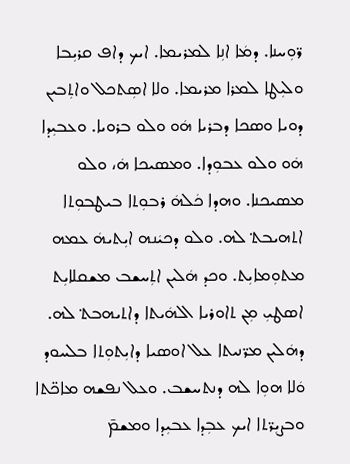ܪ̈ܘܼܚܢܐ. ܕܡܿܐ ܐܢܼܐ ܠܡܪܝܡܐ. ܐܝܟ ܕܐܦ ܩܪܝܼܒܐ ܘܠܝܼܛܐ ܠܡܪܐ ܡܪܝܡܐ. ܘܠܐ ܐܣܼܬܟܠ ܘܐܬܼܒܝܢ ܕܘܝܐ ܘܣܟܐ ܕܒܪܝܐ ܗܿܘ ܘܠܘ ܒܪܘܝܐ. ܘܥܒܝܼܕܐ ܗܿܘ ܘܠܘ ܥܒܘܼܕܐ. ܘܡܣܝܟܐ ܗܿ، ܘܠܘ ܡܣܝܟܢܐ. ܘܗܕܐ ܟܿܠܗܿ ܪܒܘܼܬܐ ܒܝܛܒܘܼܬܐ ܐܬܗܝܒܬ݀ ܠܗ. ܘܠܘ ܕܟܝܿܢܗ ܐܝܼܬܝܗܿ ܥܡܗ ܡܬܘܼܡܐܝܼܬ. ܘܟܕ ܗܿܠܝܢ ܐܬܼܚܫܒ ܡܫܩܠܐܝܼܬ ܐܣܛܝܼ ܡܼܢ ܬܐܘܪܝܐ ܐܠܗܿܝܬܐ ܕܐܬܝܗܒܬ݀ ܠܗ. ܕܗܿܠܝܢ ܡܪ̈ܢܝܬܐ ܥܠ ܐܘܣܝܐ ܕܐܝܼܬܘܼܬܐ ܒܠܚܘܕ ܘܿܠܐ ܗܘܼܐ ܠܗ ܕܢܬܚܫܒ. ܘܥܠ ܢܦܫܗ ܡܐܟ̈ܬܐ ܘܒܨܝܼܪ̈ܬܐ ܐܝܟ ܥܒܼܕܐ ܥܒܝܼܕܐ ܘܡܫܡ̄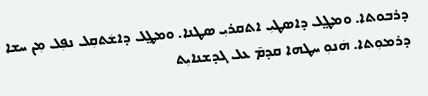ܕܪܒܘܬܐ. ܘܡܛ݀ܠ ܕܐܣܛܝܼ ܐܬܩܪܝܼ ܣܛܢܐ. ܘܡܛ݀ܠ ܕܐܫܿܬܩܼܠ ܢܦܼܠ ܡܼܢ ܚܫܐ ܕܪܡܘܼܬܐ. ܗܿܢܘܼ ܚܛܗܐ ܩܕܡ̄ ܥܠ ܓܕܫܢܐܝܼܬ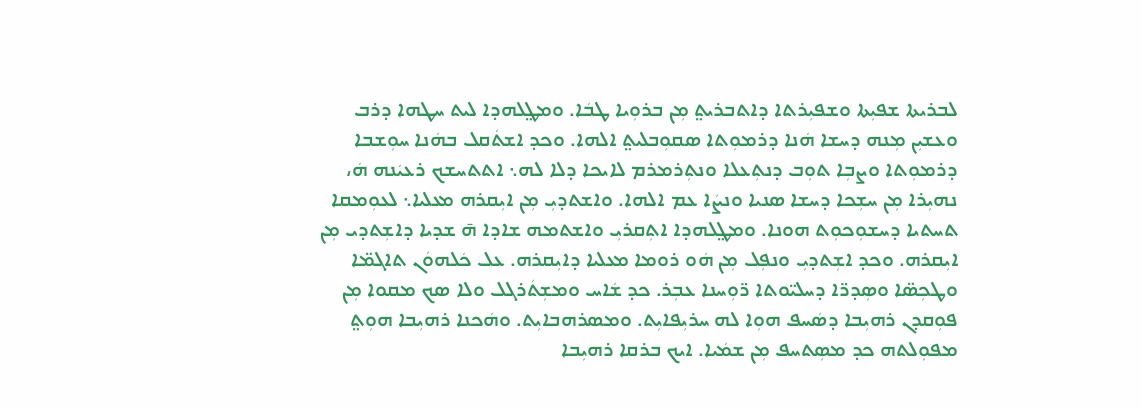ܠܒܪܝܬܐ ܫܦܝܼܬܐ ܘܫܦܝܼܪܬܐ ܕܐܬܒܪܝܬ݀ ܡܼܢ ܒܪܘܼܝܐ ܛܒܿܐ. ܘܡܛ݀ܠܗܕܐ ܠܝܬ ܚܛܗܐ ܕܪܒ ܘܥܫܝܼܢ ܡܼܢܗ ܕܚܫܐ ܗܿܢܐ ܕܪܡܘܼܬܐ ܣܩܘܼܒܠܝܬ݀ ܐܠܗܐ. ܘܟܕ ܐܫܬܿܩܠ ܒܗܿܢܐ ܚܘܼܫܒܐ ܕܪܡܘܼܬܐ ܘܨܒܼܐ ܬܘܼܒ ܕܢܬܼܥܠܐ ܘܢܬܼܪܡܪܡ ܠܐܝܟܐ ܕܠܐ ܠܗ܆ ܐܬܬܚܫܟ ܪܥܝܿܢܗ ܗܿ، ܢܗܝܼܪܐ ܡܼܢ ܚܫܼܟܐ ܕܚܫܐ ܣܢܝܐ ܘܢܨܿܐ ܥܡ ܐܠܗܐ. ܘܐܫܬܕܝܼ ܡܼܢ ܐܝܼܩܪܗ ܡܥܠܝܐ܆ ܠܥܘܼܡܩܐ ܬܚܬܝܐ ܕܚܫܘܼܟܘܼܬ ܗܘܢܐ. ܘܡܛ݀ܠܗܕܐ ܐܬܼܩܪܝܼ ܘܐܫܬܡܗ ܫܐܕܐ ܗ̄ ܫܕܝܐ ܕܐܫܼܬܕܝ ܡܼܢ ܐܝܼܩܪܗ. ܘܟܕ ܐܫܼܬܕܝܼ ܘܢܦܼܠ ܡܼܢ ܗܿܘ ܪܘܡܐ ܡܥܠܝܐ ܕܐܝܼܩܪܗ. ܥܠ ܟܿܠܗܘܿܢ ܬܐܓܡ̈ܐ ܘܛܟܼܣ̈ܐ ܘܣܼܕܪ̈ܐ ܕܚܠܝ̈ܘܬܐ ܪ̈ܘܼܚܢܐ ܥܒܼܪ. ܟܕ ܫܿܐܚ ܘܡܫܼܬܿܪܓܠ ܘܠܐ ܣܟ ܡܩܘܐ ܡܼܢ ܦܘܼܩܕܢ ܪܗܝܼܒܐ ܕܣܿܚܦ ܗܘܼܐ ܠܗ ܚܪܝܼܦܐܝܼܬ. ܘܡܣܪܗܒܐܝܼܬ. ܘܗܿܟܢܐ ܪܗܝܼܒܐ ܗܘܼܬ݀ ܡܦܘܼܠܬܗ ܟܕ ܡܣܼܬܚܦ ܡܼܢ ܫܡܿܝܐ. ܐܝܟ ܒܪܩܐ ܪܗܝܼܒܐ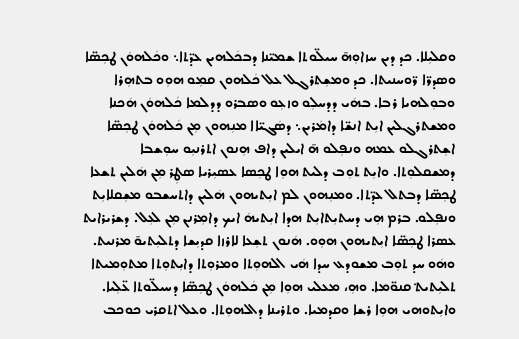ܘܩܠܝܼܠܐ. ܟܕ ܕܝܢ ܚܙܐܘܼܗ̄ ܚܝܠ̈ܘܬܐ ܫܡܝ̈ܢܐ ܕܒܟܿܠܗܝܢ ܥܕ̈ܬܐ܆ ܘܟܿܠܗܘܿܢ ܛܟܼܣ̈ܐ ܘܣܕܪ̈ܐ ܪ̈ܘܚܢܝܬܐ. ܟܕ ܘܡܫܼܬܪܓܠ ܥܠ ܟܿܠܗܘܢ ܩܡܼܘ ܗܘܼܘ ܒܬܗܼܪܐ ܘܒܘܼܠܗܝܐ ܪܒܐ. ܒܗܿܝ ܕܕܚܠܼܘ ܘܙܥܼܘ ܘܣܒܪܘ ܕܕܠܡܐ ܟܿܠܗܘܿܢ ܗܿܟܢܐ ܘܡܫܬܪܓܠܝܢ ܐܝܼܬ ܐܢܫ̈ܐ ܕܐܡܿܪܝܢ܆ ܕܣܿܓܝ̈ܐܐ ܡܢܼܗܘܢ ܡܼܢ ܟܿܠܗܘܿܢ ܛܟܼܣ̈ܐ ܐܫܼܬܪܓܠܘ ܥܡܗ ܘܢܦܼܠܘ ܗ̄ ܐܝܠܝܢ ܕܐܦ ܗܼܢܘܢ ܐܬܪܢܝܼܘ ܚܘܼܫܒܐ ܕܡܫܩܠܘܼܬܐ. ܘܐܝܼܬ ܬܘܼܒ ܕܠܝܬ ܗܘܼܐ ܛܟܼܣܐ ܥܣܝܼܪܝܐ ܣܛܼܪ ܡܼܢ ܗܿܠܝܢ ܬܫܥܐ ܛܟܼܣ̈ܐ ܕܒܬܠ ܥܕ̈ܬܐ. ܘܡܢܼܗܘܢ ܠܡ ܐܝܼܬܝܗܘܢ ܗܿܠܝܢ ܕܐܬܚܫܒܘ ܡܫܼܩܠܐܝܼܬ ܘܢܦܼܠܘ. ܒܪܡ ܗܼܝ ܕܚܬܝܼܬܐܝܼܬ ܗܕܐ ܐܝܼܬܝܗܿ ܐܝܟ ܕܐܡܼܪܢܢ ܡܼܢ ܠܥܼܠ. ܕܫܪܝܪܐܝܬ ܥܣܪܐ ܛܟܼܣ̈ܐ ܐܝܼܬܝܗܘܢ ܗܘܼܘ. ܗܿܢܘܢ ܬܫܼܥܐ ܠܐܪܙܐ ܩܕܝܼܫܐ ܕܬܠܝܼܬܝܘ̄ ܡܪܢܝܬ. ܘܗܿܘ ܚܕ ܬܘܼܒ ܡܫܘܕܥ ܚܕܐ ܗܿܝ ܐܠܗܘܼܬܐ ܘܡܪܘܼܬܐ ܕܐܝܼܬܘܼܬܐ ܡܬܘܼܡܝܬܐ ܬܠܝܼܬܝܬ݀ ܩܢܘ̈ܡܐ. ܘܗܼ، ܡܥܠܝ ܗܘܼܐ ܡܼܢ ܟܿܠܗܘܿܢ ܛܟܼܣ̈ܐ ܕܚܝܠ̈ܘܬܐ ܥ̈ܠܼܝܐ. ܘܐܝܼܬܘܗܝ ܗܘܼܐ ܪܫܐ ܘܩܕܡܝܐ. ܘܬܪܝܢܐ ܕܐܠܗܘܼܬܐ. ܘܥܠ ܐܬܩܪܝ ܟܘܟܒ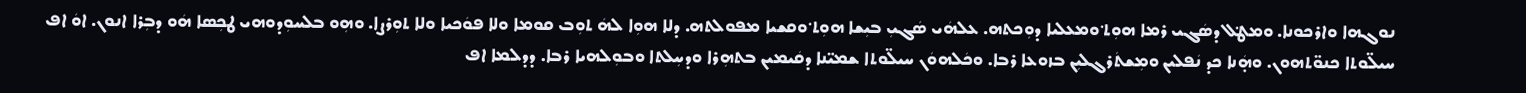ܢܘܓܗܐ ܘܐܪܟܘܢܐ. ܘܡܛ݀ܠ ܕܣܿܓܝ ܪܡܐ ܗܘܼܬ݀ ܘܡܥܠܝܐ ܕܘܼܟܬܗ. ܥܠܗܿܝ ܣܿܓܝܼ ܒܝܼܫܐ ܗܘܼܬ݀ ܘܩܫܝܐ ܡܦܘܠܬܗ. ܕܠܐ ܗܘܼܐ ܠܗܿ ܬܘܼܒ ܩܘܡܐ ܘܠܐ ܦܘܿܟܝܐ ܘܠܐ ܬܘܼܪܨܐ. ܘܗܼܘ ܒܠܚܘܼܕܘܗܝ ܛܟܼܣܐ ܗܿܘ ܕܒܼܪܐ ܐܢܘܢ. ܐܘܿ ܐܦ ܚܝܠ̈ܘܬܐ ܟܢܘ̈ܬܗܘܢ. ܘܗ̣ܿܢܐ ܟܕ ܢܿܦܠܝܢ ܘܡܼܫܬܿܪܓܠܝܼܢ ܒܙܘܥܐ ܪܒܐ. ܘܟܿܠܗܘܿܢ ܚܝܠ̈ܘܬܐ ܫܡܝ̈ܢܐ ܕܩܿܝܡܝܢ ܒܬܗܼܪܐ ܘܕܚܼܠܬܐ ܘܒܘܼܠܗܝܐ ܪܒܐ. ܕܕܠܡܐ ܐܦ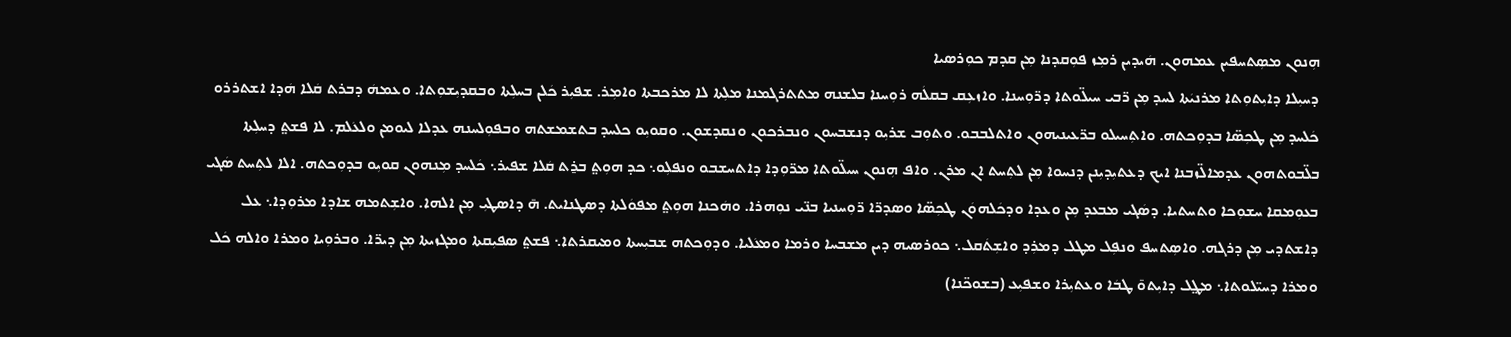ܗܼܢܘܢ ܡܣܼܬܚܦܝܢ ܥܡܗܘܢ. ܗܿܝܕܝܢ ܪܡܼܙ ܦܘܼܩܕܢܐ ܡܼܢ ܩܕܡ ܟܘܼܪܣܝܐ
ܕܚܝܼܠܐ ܕܐܝܼܬܘܼܬܐ ܡܪܢܝܿܬܐ ܠܚܕ ܡܼܢ ܪ̈ܒܝ ܚܝܠ̈ܘܬܐ ܕܪ̈ܘܼܚܢܐ. ܘܐܙܥܼܩ ܒܩܠܿܗ ܪܘܼܚܢܐ ܒܠܫܢܗ ܡܬܬܪܓܡܢܐ ܡܠܼܬܐ ܠܐ ܡܪܟܒܬܐ ܘܐܡܼܪ. ܫܦܝܼܪ ܟܿܠܢ ܒܚܠܼܬܐ ܘܒܩܕܝܼܫܘܼܬܐ. ܘܥܡܗܿ ܕܒܪܬ ܩܿܠܐ ܗܿܕܐ ܐܫܬܪܪܘ ܟܿܠܚܕ ܡܼܢ ܛܟܼܣ̈ܐ ܒܕܘܼܟܬܗ. ܘܐܬܼܚܝܠܘ ܒܪ̈ܥܝܢܝܗܘܢ ܘܐܬܠܒܒܘ. ܘܬܘܼܒ ܫܪܝܼܘ ܕܢܫܒܚܘܢ ܘܢܒܪܟܘܢ ܘܢܩܕܫܘܢ. ܘܩܘܝܼܘ ܟܠܚܕ ܒܬܫܡܫܬܗ ܘܒܦܘܼܠܚܢܗ ܥܕܠܐ ܠܝܘܡܢ ܘܠܥܿܠܡ. ܠܐ ܦܫܬ݀ ܕܚܠܼܬܐ ܒܠ̈ܒܘܬܗܘܢ ܥܕܡܐܠ̈ܙܒܢܐ ܐܝܟ ܕܥܬܝܼܕܝܼܢܢ ܕܢܚܘܐ ܡܼܢ ܠܬܼܚܬ ܐܢ ܡܪܢ. ܘܐܦ ܗܼܢܘܢ ܚܝܠ̈ܘܬܐ ܡܪ̈ܘܼܕܐ ܕܐܬܚܫܒܘ ܘܢܦܠܼܘ܆ ܟܕ ܗܘܼܬ݀ ܒܪ̱ܬ ܩܿܠܐ ܫܦܝܪ܆ ܟܿܠܚܕ ܡܼܢܗܘܢ ܩܘܝܼܘ ܒܕܘܼܟܬܗ. ܐܠܐ ܠܬܼܚܬ ܣܿܓܝ ܒܥܘܼܡܩܐ ܚܫܘܼܟܐ ܘܬܚܬܝܐ. ܕܣܿܓܝ ܡܒܥܕ ܡܼܢ ܘܥܕܐ ܘܕܟܿܠܗܘܿܢ ܛܟܼܣ̈ܐ ܘܣܕܪ̈ܐ ܪ̈ܘܼܚܢܝܐ ܒܢ̈ܝ ܢܘܼܗܪܐ. ܘܗܿܟܢܐ ܗܘܼܬ݀ ܡܦܘܿܠܬܐ ܕܣܛܢܐܝܬ. ܗ̄ ܕܐܣܛܝܼ ܡܼܢ ܐܠܗܐ. ܘܐܫܼܬܡܗ ܫܐܕܐ ܡܪܘܼܕܐ܆ ܥܠ ܕܐܫܬܕܝ ܡܼܢ ܕܪܓܗ. ܘܐܣܼܬܚܦ ܘܢܦܼܠ ܡܛܠ ܕܡܪܼܕ ܘܐܫܼܬܿܩܠ܆ ܟܘܪܣܝܗ ܕܝܢ ܡܫܒܚܐ ܘܪܡܐ ܘܡܥܿܠܝܐ. ܘܕܘܼܟܬܗ ܫܒܝܼܚܬܐ ܘܡܝܩܪܬܐ܆ ܦܫܬ݀ ܣܦܝܼܩܬܐ ܘܡܓܙܝܬܐ ܡܼܢ ܕܝܪ̈ܐ. ܘܒܪܘܼܝܐ ܘܡܪܐ ܘܐܠܗ ܟܿܠ ܘܡܪܐ ܕܚܝ̈ܠܘܬܐ܆ ܡܛ݀ܠ ܕܐܝܼܬܘ̄ ܛܒܿܐ ܘܥܬܝܼܪܐ ܘܫܦܝܼܥ (ܒܫܘܟ̈ܢܐ)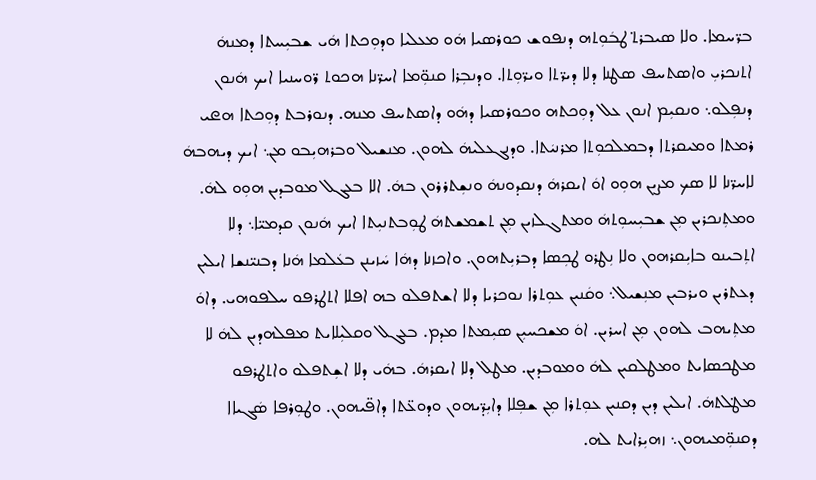ܒܪ̈ܚܡܐ. ܘܠܐ ܣܝܒܪܬ݀ ܛܒܿܘܼܬܗ ܕܢܦܘܫ ܟܘܪܣܝܐ ܗܿܘ ܡܥܠܝܐ ܘܕܘܼܟܬܐ ܗܿܝ ܫܒܝܼܚܬܐ ܕܡܢܗܿ ܐܬܢܟܪܝܼ ܘܐܣܬܚܦ ܣܛܢܐ ܕܠܐ ܕܝܪ̈ܬܐ ܘܝܪ̈ܘܼܬܐ. ܘܕܢܒܼܪܐ ܩܢܘܼ̈ܡܐ ܐܚܪ̈ܢܐ ܗܟܘܬ ܪ̈ܘܚܢܝܐ ܐܝܟ ܗܿܢܘܢ ܕܢܦܼܠܘ܆ ܘܢܩܝܼܡ ܐܢܘܢ ܥܠ ܕܘܼܟܬܗ ܘܟܘܪܣܝܐ ܕܗܿܘ ܕܐܣܬܚܦ ܡܢܗ. ܕܢܘܪܒܬ ܕܘܼܟܬܐ ܗܧܝ ܪܡܬܐ ܘܡܝܩܪܬܐ ܕܒܡܠܟܘܼܬܐ ܡܪܢܝܿܬܐ. ܘܕܢܓܥܠܝܗܿ ܠܗܘܢ. ܡܢܫܝܠ ܘܒܪܗܝܼܒܘ ܡܢ܆ ܐܝܟ ܕܝܗܒܗܿ ܠܐܚܪ̈ܢܐ ܠܐ ܣܟ ܡܨܝܢ ܗܘܼܘ ܐܘܿ ܐܝܩܪܗܿ ܕܢܩܕܘܢܗܿ ܘܢܫܼܬܪܪܘܢ ܒܗܿ. ܐܠܐ ܒܥܓܠ ܡܘܒܕܝܢ ܗܘܼܘ ܠܗܿ. ܘܡܬܼܢܟܪܝܢ ܡܼܢ ܫܒܝܼܚܘܼܬܗܿ ܘܡܬܓܠܙܝܢ ܡܼܢ ܬܫܡܫܬܗܿ ܛܘܼܒܬܢܝܼܬܐ ܐܝܟ ܗܿܢܘܢ ܩܕܡܝ̈ܐ܆ ܕܠܐ ܐܬܼܒܝܢܘ ܒܐܝܼܩܪܗܘܢ ܘܠܐ ܢܼܛܪܘ ܛܟܼܣܐ ܕܒܪܝܼܬܗܘܢ. ܘܐܟܙܢܐ ܕܗܿܐ ܚܿܙܝܢܢ ܒܥܿܠܡܐ ܗܿܢܐ ܕܒܢܝ̈ܢܫܐ ܐܝܠܝܢ ܕܥܬܪܝܢ ܘܝܪܒܝܢ ܡܢܼܫܝܠ܆ ܘܩܿܢܝܢ ܥܘܼܬܪܐ ܢܘܟܪܝܐ ܕܠܐ ܐܫܬܦܠܘ ܒܗ ܐܦܠܐ ܐܬܛܪܦܘ ܚܠܦܘܗܝ. ܕܐܘܿ ܡܬܼܝܗܒ ܠܗܘܢ ܡܼܢ ܐܚܪܝܢ. ܐܘܿ ܡܫܟܚܝܼܢ ܣܝܼܡܬܐ ܡܕܡ. ܒܥܓܠ ܘܩܠܝܼܠܐܝܬ ܡܦܠܗܕܝܢ ܠܗܿ ܠܐ ܡܛܟܣܐܝܬ ܘܡܛܠܩܝܢ ܠܗܿ ܘܡܘܒܕܝܢ. ܡܛܠ ܕܠܐ ܐܝܩܪܗܿ. ܒܗܿܝ ܕܠܐ ܐܫܼܬܦܠܘ ܘܐܬܛܪܦܘ ܡܛ݀ܠܬܗܿ. ܐܝܠܝܢ ܕܝܢ ܕܩܢܝܢ ܥܘܼܬܪܐ ܡܼܢ ܫܦܼܠܐ ܕܐܝܼܕ̈ܝܗܘܢ ܘܕܘܥ̈ܬܐ ܕܐܦ̈ܝܗܘܢ. ܘܛܘܼܪܦܐ ܣܿܓܝܐܐ ܕܩܢܘܼ̈ܡܝܗܘܢ܆ ܙܗܝܼܪܐܝܬ ܠܗ.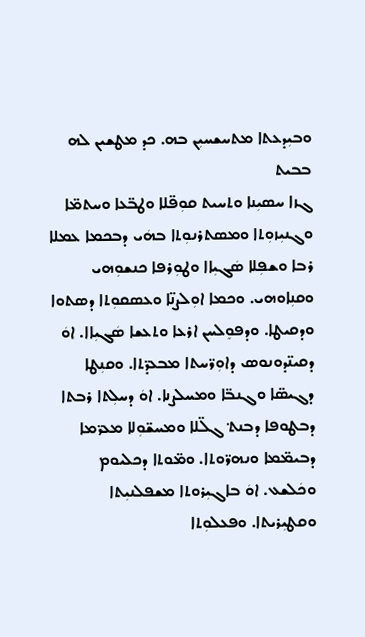ܘܒܝܼܕܥܬܐ ܡܬܚܫܚܝܼܢ ܒܗ. ܟܕ ܡܛܫܝܢ ܠܗ ܒܒܝܬ
ܓܙܐ ܚܣܝܼܢܐ ܘܬܚܝܬ ܩܘܼܦ̈ܠܐ ܘܛܒ̈ܥܐ ܘܚܬܡ̈ܐ ܘܓܢܝܼܙܘܼܬܐ ܘܡܣܬܪܢܘܼܬܐ ܒܗܿܝ ܕܒܟܡܐ ܥܡܠܐ ܪܒܐ ܘܫܦܼܠܐ ܣܿܓܝܼܐܐ ܘܛܘܼܪܦܐ ܟܢܫܘܼܗܝ ܘܩܢܼܐܘܗܝ. ܘܟܡܐ ܐܘܼܠܨܢ̈ܐ ܘܥܣܩܘܼܬܐ ܕܣܬܘܐ ܘܕܩܝܛܐ. ܘܕܦܘܸܠܚܢ ܐܪܥܐ ܘܬܥܫܐ ܣܿܓܝܼܐܐ. ܐܘܿ ܕܩܝܢ̈ܕܘܢܘܣ ܕܐܘܼܪ̈ܚܬܐ ܡܒܥܕ̈ܬܐ. ܘܩܢܼܛܐ ܕܓܝܣ̈ܐ ܘܓܢܒ̈ܐ ܘܡܚܠܨܢܐ. ܐܘܿ ܕܚܠܼܬܐ ܪܒܬܐ ܕܒܛܘܦܐ ܕܒܢܬ݀ ܓܠ̈ܠܐ ܘܡܚܫ̈ܘܼܠܐ ܡܥܪ̈ܡܐ ܕܒܝܡ̈ܡܐ ܘܢܗܪ̈ܘܬܐ. ܘܡ̈ܘܬܐ ܕܟܠܝܘܡ ܘܟܿܠܫܥ. ܐܘܿ ܒܐܓܝܼܪܘܬܐ ܡܫܦܠܢܝܼܬܐ ܘܩܛܝܼܪܝܬܐ. ܘܦܥܠܘܼܬܐ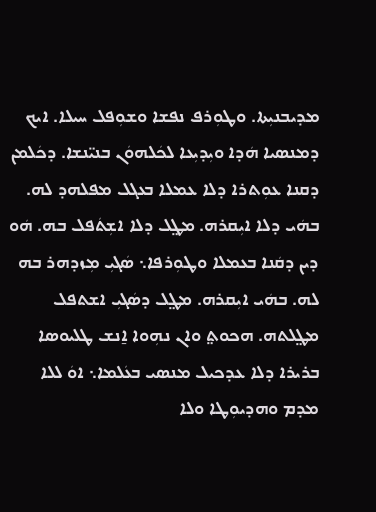ܡܕܝܒܢܝܼܬܐ. ܘܛܘܼܪܦ ܢܦܫܐ ܘܫܘܼܦܠ ܚܝܠܐ. ܐܝܟ ܕܡܢܣܝܐ ܗܿܕܐ ܘܝܼܕܝܼܥܐ ܠܟܿܠܗܘܿܢ ܒܢܝ̈ܢܫܐ. ܕܟܿܠܡܢ ܕܩܢܐ ܥܘܼܬܪܐ ܕܠܐ ܥܡܠܐ ܒܥܓܠ ܡܦܠܗܕ ܠܗ. ܒܗܿܝ ܕܠܐ ܐܝܼܩܪܗ. ܡܛ݀ܠ ܕܠܐ ܐܫܼܬܿܦܠ ܒܗ. ܗܿܘ ܕܝܢ ܕܩܿܢܐ ܒܥܡܠܐ ܘܛܘܼܪܦܐ܆ ܣܿܓܝܼ ܡܼܙܕܗܪ ܒܗ ܠܗ. ܒܗܿܝ ܐܝܼܩܪܗ. ܡܛ݀ܠ ܕܣܿܓܝܼ ܐܫܬܦܠ ܡܛ݀ܠܬܗ. ܗܟܘܬ݀ ܘܐܢ ܢܗܼܘܐ ܐ̱ܢܫ ܛܠܝܘܣܐ ܒܪܝܪܐ ܕܠܐ ܥܕܟܝܠ ܡܢܣܝ ܒܥܿܠܡܐ܆ ܐܘܿ ܠܠܐ ܡܕܡ ܘܗܕܝܘܼܛܐ ܘܠܐ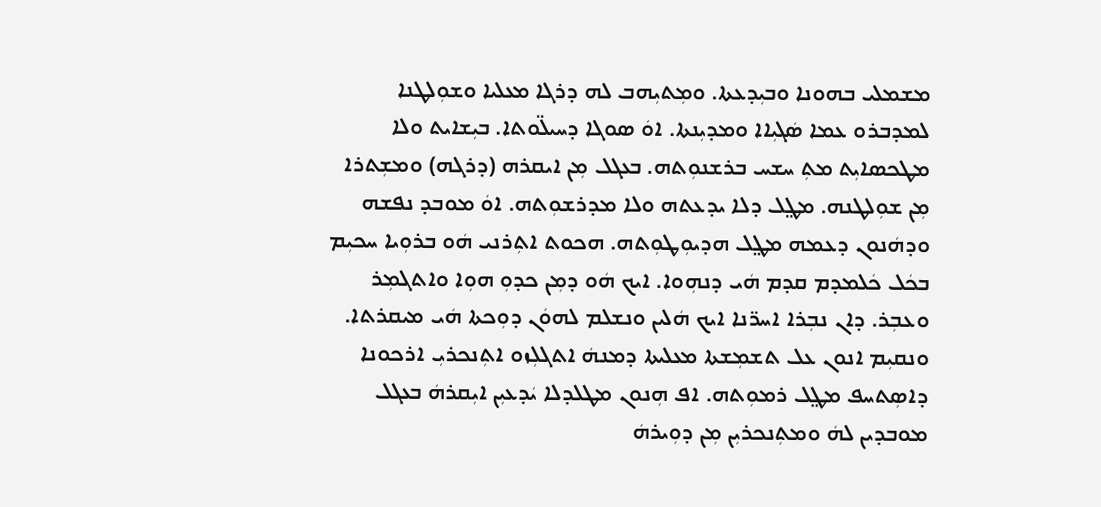ܡܫܡܠܝ ܒܗܘܢܐ ܘܒܝܼܕܥܬܐ. ܘܡܼܬܝܼܗܒ ܠܗ ܕܪܓܐ ܡܥܠܝܐ ܘܫܘܼܠܛܢܐ ܠܡܕܒܪܘ ܥܡܐ ܣܿܓܝܼܐܐ ܘܡܕܝܼܢܬܐ. ܐܘܿ ܣܘܓܐ ܕܚܝܠ̈ܘܬܐ. ܒܝܼܫܐܝܬ ܘܠܐ ܡܛܟܣܐܝܼܬ ܡܬܼ ܚܫܚ ܒܪܫܢܘܼܬܗ. ܒܥܓܠ ܡܼܢ ܐܝܩܪܗ (ܕܪܓܗ) ܘܡܫܼܬܪܐ ܡܼܢ ܫܘܼܠܛܢܗ. ܡܛ݀ܠ ܕܠܐ ܝܕܥܬܗ ܘܠܐ ܡܕܪܫܘܼܬܗ. ܐܘܿ ܡܘܒܕ ܢܦܫܗ ܘܕܗܿܢܘܢ ܕܥܡܗ ܡܛ݀ܠ ܗܕܝܘܼܛܘܼܬܗ. ܗܟܘܬ ܐܬܼܪܢܝ ܗܿܘ ܒܪܘܼܝܐ ܚܟܝܼܡ ܒܟܿܠ ܟܿܠܡܕܡ ܩܕܡ ܗܿܝ ܕܢܗܼܘܐ. ܐܝܟ ܗܿܘ ܕܡܼܢ ܟܕܘܼ ܗܘܼܐ ܘܐܬܓܡܼܪ ܘܥܒܼܪ. ܕܐܢ ܢܒܼܪܐ ܐܚܪ̈ܢܐ ܐܝܟ ܗܿܠܝܢ ܘܢܫܠܡ ܠܗܘܿܢ ܕܘܼܟܬܐ ܗܿܝ ܡܝܩܪܬܐ. ܘܢܩܝܼܡ ܐܢܘܢ ܥܠ ܬܫܡܼܫܬܐ ܡܥܠܝܬܐ ܕܡܢܗܿ ܐܬܓܠܼܙܘ ܐܬܼܢܟܪܝܼ ܐܪܟܘܢܐ ܕܐܣܼܬܚܦ ܡܛ݀ܠ ܪܡܘܼܬܗ. ܐܦ ܗܼܢܘܢ ܡܛܠܕܠܐ ܝܿܕܥܝܼܢ ܐܝܼܩܪܗܿ ܒܥܓܠ ܡܘܒܕܝܢ ܠܗܿ ܘܡܬܼܢܟܪܝܼܢ ܡܼܢ ܕܘܼܝܪܗܿ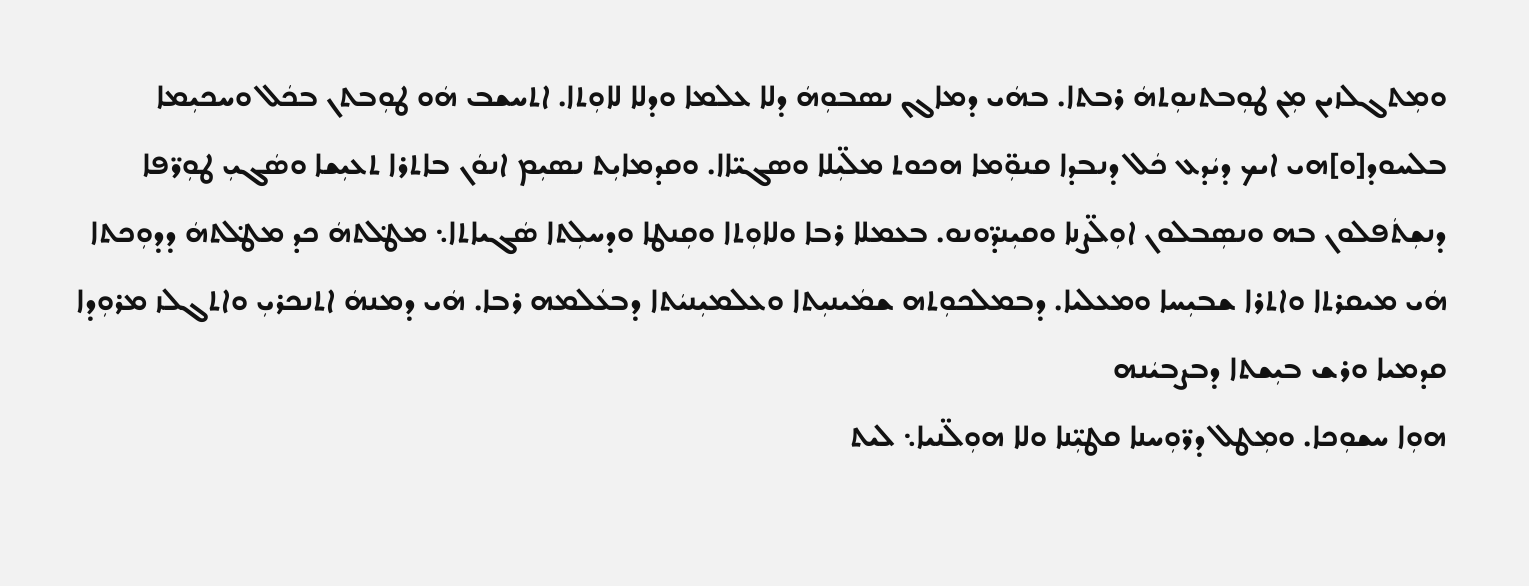ܘܡܼܬܓܠܙܝܢ ܡܼܢ ܛܘܼܒܬܢܘܼܬܗܿ ܪܒܬܐ. ܒܗܿܝ ܕܡܐܓܢ ܢܣܒܘܼܗܿ ܕܠܐ ܥܠܡܐ ܘܕܠܐ ܠܐܘܼܬܐ. ܐܬܚܫܒ ܗܿܘ ܛܘܼܒܬܢ ܒܟܿܠ ܘܚܟܝܼܡܐ ܒܠܚܘܕ[ܘ]ܗܝ ܐܝܟ ܕܝܿܕܥ ܟܿܠ ܕܢܒܕܐ ܩܢܘܼ̈ܡܐ ܗܟܘܬ ܡܠ̈ܝܼܠܐ ܘܣܓܝ̈ܐܐ. ܘܩܕܡܐܝܼܬ ܢܣܝܼܡ ܐܢܘܿܢ ܒܐܬܪܐ ܬܥܝܼܫܐ ܘܣܿܓܝܼ ܛܘܼܪ̈ܦܐ ܕܢܫܼܬܿܦܠܘܢ ܒܗ ܘܢܣܼܒܠܘܢ ܐܘܼܠ̈ܨܢܐ ܘܩܝܼܢܕ̈ܘܢܘ. ܒܥܡܠܐ ܪܒܐ ܘܠܐܘܼܬܐ ܘܩܼܢܛܐ ܘܕܚܠܼܬܐ ܣܿܓܝܐܬܐ܆ ܡܛ݀ܠܬܗܿ ܟܕ ܡܛ݀ܠܬܗܿ ܕܕܘܼܟܬܐ ܗܿܝ ܡܝܩܪܬܐ ܘܐܬܪܐ ܫܒܝܼܚܐ ܘܡܥܠܝܐ. ܕܒܡܠܟܘܼܬܗ ܫܡܿܝܢܝܼܬܐ ܘܥܠܡܝܼܢܝܿܬܐ ܕܒܥܿܠܡܗ ܪܒܐ. ܗܿܝ ܕܡܢܗܿ ܐܬܢܟܪܝܼ ܘܐܬܓܠܙ ܡܪܘܼܕܐ ܩܕܡܝܐ ܘܪܫ ܒܝܼܫܬܐ ܕܒܨܒܝܿܢܗ
ܗܘܼܐ ܚܫܘܼܟܐ. ܘܡܼܛܠ ܕܪ̈ܘܼܚܢܐ ܩܛܝܼ̈ܢܐ ܘܠܐ ܗܘܼܠ̈ܢܝܐ܆ ܠܝܬ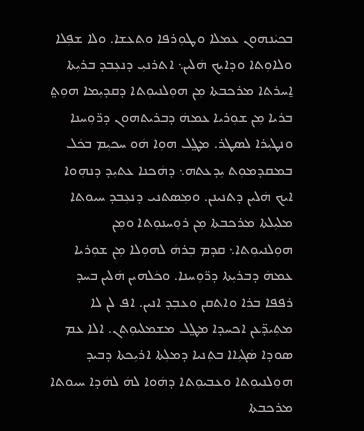ܒܟܝܿܢܗܘܢ ܥܡܠܐ ܘܛܘܼܪܦܐ ܘܬܥܫܐ. ܘܠܐ ܫܦܼܠܐ ܘܠܐܘܼܬܐ ܘܕܐܝܟ ܗܿܠܝܢ܆ ܐܬܪܢܝܼ ܕܢܥܼܒܕ ܒܪܝܼܬܐ ܐ̱ܚܪܬܐ ܡܪܟܒܬܐ ܡܼܢ ܗܘܼܠܢܝܘܼܬܐ ܕܩܕܝܼܡܐ ܗܘܼܬ݀ ܒܪܝܐ ܡܼܢ ܫܘܼܪܝܐ ܥܡܗܿ ܕܒܪܝܬܗܘܢ ܕܪ̈ܘܼܚܢܐ ܘܢܛܝܼܪܐ ܠܣܛܪ. ܡܛ݀ܠ ܗܘܼܐ ܗܿܘ ܚܟܝܼܡ ܒܟܿܠ ܒܡܩܕܡܘܼܬ ܝܼܕܥܬܗ܆ ܕܗܿܟܢܐ ܥܬܝܼܕ ܕܢܗܼܘܐ ܐܝܟ ܗܿܠܝܢ ܕܬܢܝܢܢ. ܘܡܼܣܬܢܝ ܕܢܥܼܒܕ ܚܝܘܬܐ ܡܠܝܼܠܬܐ ܡܪܟܒܬܐ ܡܼܢ ܪܘܼܚܢܘܼܬܐ ܘܡܼܢ ܗܘܼܠܢܝܘܼܬܐ܆ ܩܕܡ ܒܼܪܗܿ ܠܗܘܼܠܐ ܡܼܢ ܫܘܼܪܝܐ ܥܡܗܿ ܕܒܪܝܼܬܐ ܕܪ̈ܘܼܚܢܐ. ܘܟܿܠܗܝܢ ܗܿܠܝܢ ܒܚܕ ܪܦܦܐ ܒܪܐ ܘܐܬܩܢ ܘܥܒܼܕ ܐܢܝܢ. ܐܦ ܠܢ ܠܐ ܡܬܼܝܕ̈ܥܢ ܐܟܚܕܐ ܡܛ݀ܠ ܡܫܡܠܝܘܼܬܢ. ܐܠܐ ܥܡ ܣܘܕܐ ܣܿܓܝܼܐܐ ܒܬܼܢܝܐ ܕܡܠܼܬܐ ܐܪܝܼܟܬܐ ܕܒܝܕ ܗܘܼܠܢܝܘܼܬܐ ܘܥܒܝܘܼܬܐ ܕܗܿܘܐ ܠܗܿ ܠܗܿܕܐ ܚܝܘܬܐ ܡܪܟܒܬܐ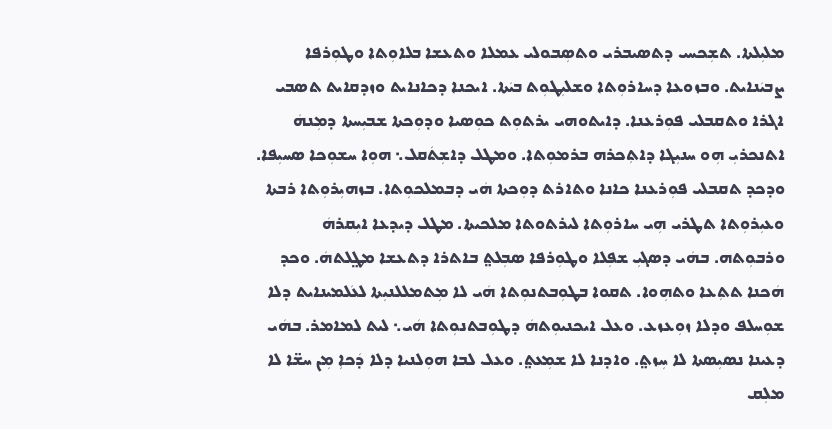ܡܠܝܼܠܬܐ. ܬܫܼܟܚܝ ܕܬܣܝܒܪܝ ܘܬܣܼܒܘܠܝ ܥܡܠܐ ܘܬܥܫܐ ܒܠܐܘܼܬܐ ܘܛܘܼܪܦܐ ܨܒܝܿܢܐܝܬ. ܘܒܙܘܥܐ ܕܚܐܪܘܼܬܐ ܘܫܠܝܼܛܘܼܬ ܒܝܿܬܐ. ܐܝܟܢܐ ܕܟܐܢܐܝܬ ܘܙܕܩܐܝܬ ܬܣܒܝ ܐܓܪܐ ܘܬܩܒܠܝ ܦܘܼܪܥܢܐ. ܕܐܝܬܘܗܝ ܝܪܬܘܼܬ ܟܘܼܣܝܐ ܘܕܘܼܟܬܐ ܫܒܝܼܚܬܐ ܕܡܼܢܗܿ ܐܬܢܟܪܝܼ ܗܼܘ ܚܢܝܼܓܐ ܕܐܬܼܟܪܗ ܒܪܡܘܼܬܐ. ܘܡܛܠ ܕܐܫܼܬܿܩܠ܆ ܗܘܼܐ ܚܫܘܼܟܐ ܣܚܝܼܦܐ. ܘܕܟܕ ܬܩܒܠܝ ܦܘܼܪܥܢܐ ܟܐܢܐ ܘܬܐܪܬ ܕܘܼܟܬܐ ܗܿܝ ܕܒܡܠܟܘܼܬܐ. ܒܙܗܝܼܪܘܼܬܐ ܪܒܬܐ ܘܥܝܼܪܘܼܬܐ ܬܛܪܝ ܗܼܝ ܚܐܪܘܼܬܐ ܠܝܪܬܘܬܐ ܡܠܟܝܬܐ. ܡܛܠ ܕܝܕܥܐ ܐܝܼܩܪܗܿ ܘܪܒܘܼܬܗ. ܒܗܿܝ ܕܣܓܝܼ ܫܦܼܠܐ ܘܛܘܼܪܦܐ ܣܒܼܠܬ݀ ܒܐܬܪܐ ܕܬܥܫܐ ܡܛ݀ܠܬܗܿ. ܘܟܕ ܗܿܟܢܐ ܬܬܼܥܐ ܘܬܗܼܘܐ. ܬܩܘܐ ܒܛܘܼܒܬܢܘܼܬܐ ܗܿܝ ܠܐ ܡܼܬܡܠܠܢܝܼܬܐ ܠܥܿܠܡܝܢܐܝܬ ܕܠܐ ܫܘܼܚܠܦ ܘܕܠܐ ܙܘܼܥܙܥ. ܘܥܠ ܐܝܟܢܝܘܼܬܗܿ ܕܛܘܼܒܬܢܘܼܬܐ ܗܿܝ܆ ܠܝܬ ܠܡܐܡܪ. ܒܗܿܝ ܕܥܝܢܐ ܢܣܝܼܣܬܐ ܠܐ ܚܼܙܬ݀. ܘܐܕܢܐ ܠܐ ܫܡܼܥܬ݀. ܘܥܠ ܠܒܐ ܗܘܼܠܢܝܐ ܕܠܐ ܕܿܟܐܼ ܡܼܢ ܚܫ̈ܐ ܠܐ ܡܠܼܩ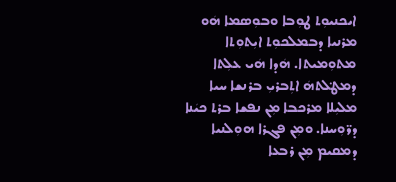ܐܝܟܢܝܘܼܬ ܛܘܼܒܐ ܘܒܘܼܣܡܐ ܗܿܘ ܡܪܢܝܐ ܕܒܡܠܟܘܼܬ ܐܝܼܬܘܼܬܐ ܡܬܘܼܡܝܬܐ. ܗܿܕܐ ܗܿܝ ܥܠܼܬܐ ܕܡܛ݀ܠܬܗܿ ܐܬܼܒܪܝܼ ܒܪܢܫܐ ܚܝܐ ܡܠܝܼܠܐ ܡܪܟܒܐ ܡܼܢ ܢܦܫܐ ܒܪܬ ܟܝܿܢܐ ܕܪ̈ܘܼܚܢܐ. ܘܡܼܢ ܦܓܪܐ ܗܘܼܠܢܝܐ ܕܡܩܝܡ ܡܼܢ ܪܒܥܐ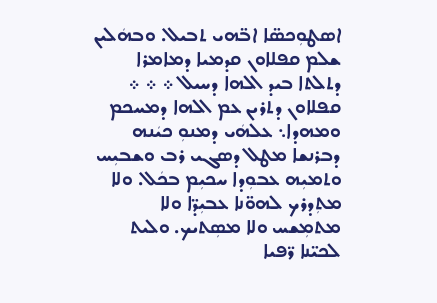ܐܣܛܘܼܟܣ̈ܐ ܐܒ̈ܗܝ ܬܒܝܠ. ܘܒܗܿܠܝܢ ܫܠܡ ܩܦܠܐܘܢ ܩܕܡܝܐ ܕܡܐܡܪܐ ܕܬܠܬܐ ܒܝܕ ܐܠܗܐ ܕܚܝܠ ܀ ܀ ܀
ܩܦܠܐܘܢ ܕܬܪܝܢ ܥܡ ܐܠܗܐ ܕܡܚܟܡ ܘܡܗܕܐ܆ ܥܠܗܿܝ ܕܡܢܘܼ ܟܝܿܢܗ ܕܒܪܢܫܐ ܡܛܠ ܕܣܓܝ ܪܒ ܘܫܒܝܼܚ ܘܬܡܝܼܗ ܥܒܘܼܕܐ ܚܟܝܼܡ ܒܟܿܠ. ܘܠܐ ܡܬܼܕܪܟ ܠܗܘ̈ܢܐ ܥܒܝܼܕ̈ܐ ܘܠܐ ܡܬܡܼܫܚ ܘܠܐ ܡܣܼܬܝܟ. ܘܠܝܬ ܠܟܝ̈ܢܐ ܪ̈ܦܝܐ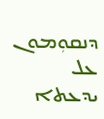ܕܢܩܘܼܡܘܢ ܥܠ ܝܕܥܬܐ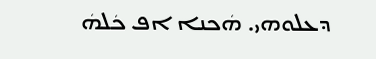ܕܥܠܘܗܝ. ܗܿܟܢܐ ܐܦ ܟܿܠܗܿ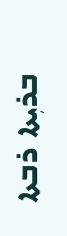ܒܪܝܼܬܐ ܪܒܬܐ